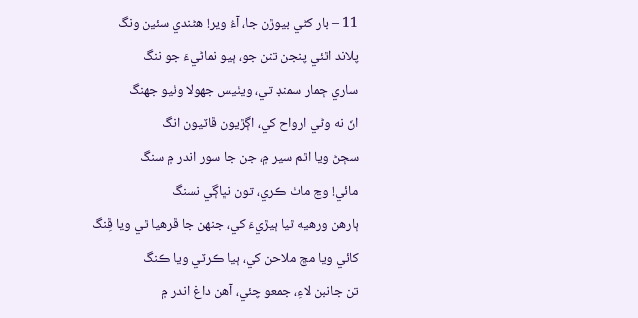11 – بار کڻي بيوڙن جا، آءُ وير! هڻندي سئين ونگ
پلاند اٿئي پنجن تنن جو، ٻيو نماڻيءَ جو ننگ
ساري ڄمار سمنڊ تي، ويٺيس جهولا وٺيو جهنگ
انّ نه وڻي ارواح کي، اڳڙيون ڦاٽيون انگ
سڄڻ ويا اٿم سير ۾، جن جا سور اندر ۾ سنگ
مائي! وڃ ماٺ ڪري، تون نڀاڳي نسنگ
ٻارهن ورهيه ٿيا ٻيڙيءَ کي، جنهن جا ڦرهيا ٿي ويا ڦِنگ
کائي ويا مڇ ملاحن کي، ٻيا ڪرٽي ويا ڪنگ
تن جانبن لاءِ، جمعو چئي، آهن داغ اندر ۾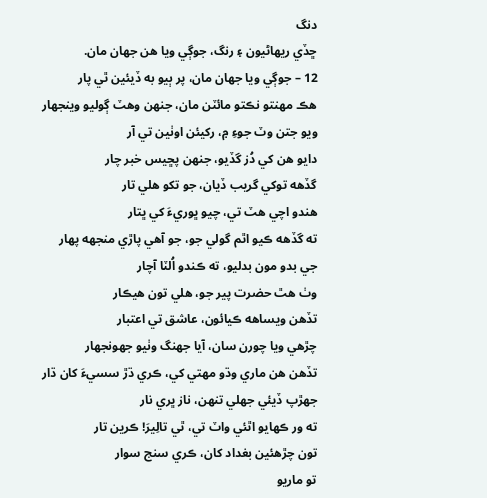دنگ
ڇڏي ريهاڻيون ۽ رنگ، جوڳي ويا هن جهان مان.
12 – جوڳي ويا جهان مان، پر ٻيو به ڏيئين ٿي پار
هڪ مهنتو نڪتو مائٽن مان، جنهن وهٽ ڳوليو وينجهار
ويو جتن وٽ جوءِ ۾، رکيئن اوٺين تي آر
دايو هن کي دُز گڏيو، جنهن پڇيس خبر چار
گڏهه توکي گريب ڏيان، جو تکو هلي تار
هندو اچي هٽ تي، چيو ڀوريءَ کي ڀتار
ته گڏهه ڪيو اٿم گولي جو، جو آهي پاڙي منجهه پهار
جي بدو مون بدليو، ته ڪندو اُلٽا آچار
وٺ هٿ حضرت پير جو، هلي تون هيڪار
تڏهن ويساهه ڪيائون، عاشق تي اعتبار
چڙهي ويا چورن سان، آيا جهنگ وٺيو جهونجهار
تڏهن هن ماري وڌو مهتي کي، ڪري ڌڙ سسيءَ کان ڌار
جهڙپ ڏيئي جهلي تنهن، ناز ڀري نار
ته ور ڪهايو اٿئي واٽ تي، ٿي تالِيرَ! ڪرين تار
تون چڙهئين بغداد کان، ڪري سنج سوار
تو ماريو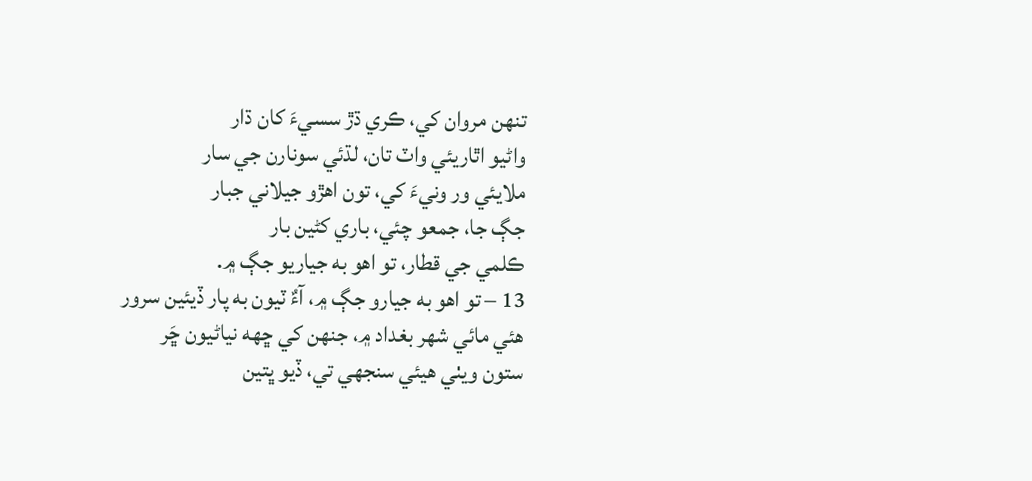تنهن مروان کي، ڪري ڌڙ سسيءَ کان ڌار
واڻيو اٿاريئي واٽ تان، لڌئي سونارن جي سار
ملايئي ور ونيءَ کي، تون اهڙو جيلاني جبار
جڳ جا، جمعو چئي، باري کڻين بار
ڪلمي جي قطار، تو اهو به جياريو جڳ ۾.
13 – تو اهو به جيارو جڳ ۾، آءٌ ٽيون به پار ڏيئين سرور
هئي مائي شهر بغداد ۾، جنهن کي ڇهه نياڻيون ڇَر
ستون ويٺي هيئي سنجهي تي، ڏيو ڀتين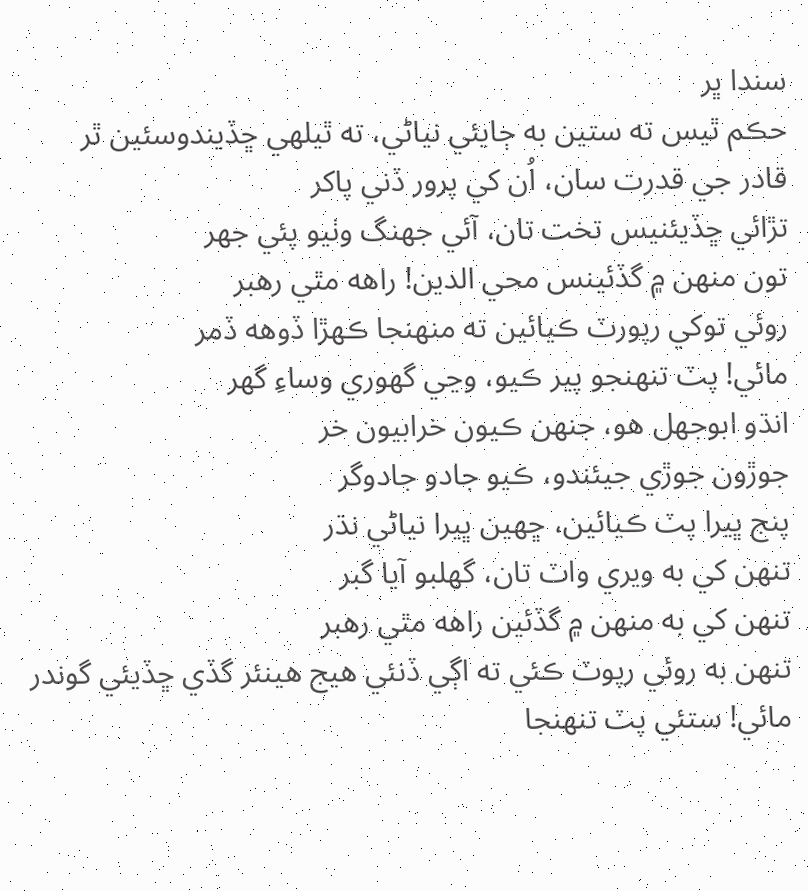سندا ڀر
حڪم ٿيس ته ستين به ڄايئي نياڻي، ته ٿيلهي ڇڏيندوسئين ٿر
قادر جي قدرت سان، اُن کي پرور ڏني پاکر
تڙائي ڇڏيئنيس تخت تان، آئي جهنگ وٺيو پئي جهر
تون منهن ۾ گڏئينس محي الدين! راهه مٿي رهبر
روئي توکي رپورٽ ڪيائين ته منهنجا ڪهڙا ڏوهه ڏمر
مائي! پٽ تنهنجو پير ڪيو، وڃي گهوري وساءِ گهر
انڌو ابوجهل هو، جنهن ڪيون خرابيون خر
جوڙون جوڙي جيئندو، ڪيو جادو جادوگر
پنج ڀيرا پٽ ڪيائين، ڇهين ڀيرا نياڻي نڌر
تنهن کي به ويري واٽ تان، گهلبو آيا گبر
تنهن کي به منهن ۾ گڏئين راهه مٿي رهبر
تنهن به روئي رپوٽ ڪئي ته اڳي ڏنئي هيج هينئر گڏي ڇڏيئي گوندر
مائي! ستئي پٽ تنهنجا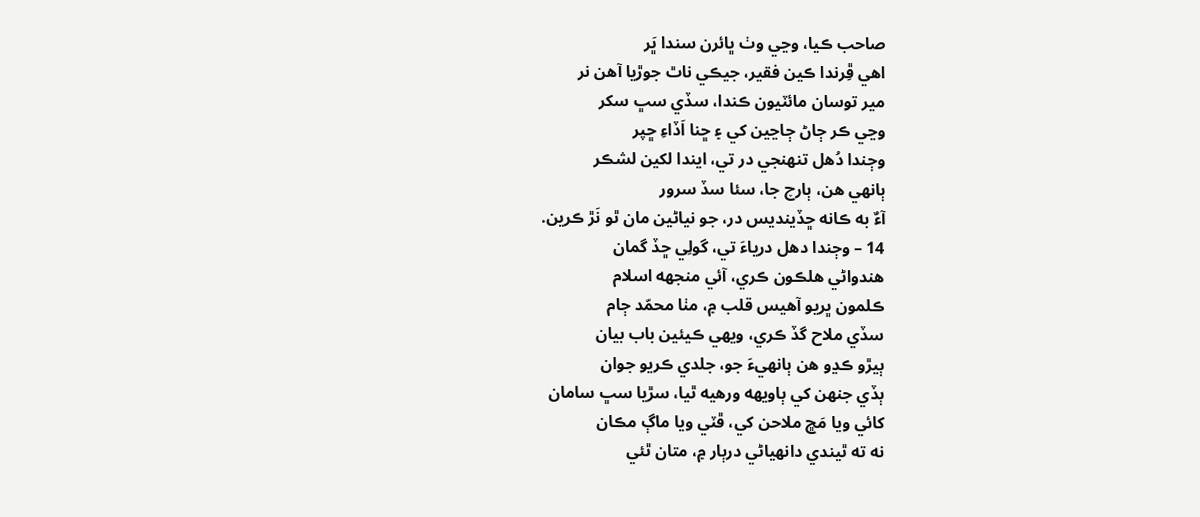صاحب ڪيا، وڃي وٺ ڀائرن سندا ڀَر
اهي ڦِرندا ڪين فقير، جيڪي ناٿ جوڙيا آهن نر
مير توسان مائٽيون ڪندا، سڏي سڀ سکر
وڃي ڪر ڄاڻ ڄاڃين کي ۽ ڇنا اَڏاءِ ڇپر
وڄندا دُهل تنهنجي در تي، ايندا لکين لشڪر
ٻانهي هن، ٻارچ جا، سئا سڏ سرور
آءٌ به ڪانه ڇڏينديس در، جو نياڻين مان ٿو نَڙ ڪرين.
14 – وڄندا دهل درياءَ تي، گولِي ڇڏ گمان
هندواڻي هلڪون ڪري، آئي منجهه اسلام
ڪلمون ڀريو آهيس قلب ۾، مٺا محمّد ڄام
سڏي ملاح گڏ ڪري، ويهي ڪيئين باب بيان
ٻيڙو ڪڍو هن ٻانهيءَ جو، جلدي ڪريو جوان
ٻڏي جنهن کي ٻاويهه ورهيه ٿيا، سڙيا سڀ سامان
کائي ويا مَڇ ملاحن کي، ڦٽي ويا ماڳ مڪان
نه ته ٿيندي دانهياڻي درٻار ۾، متان ٿئي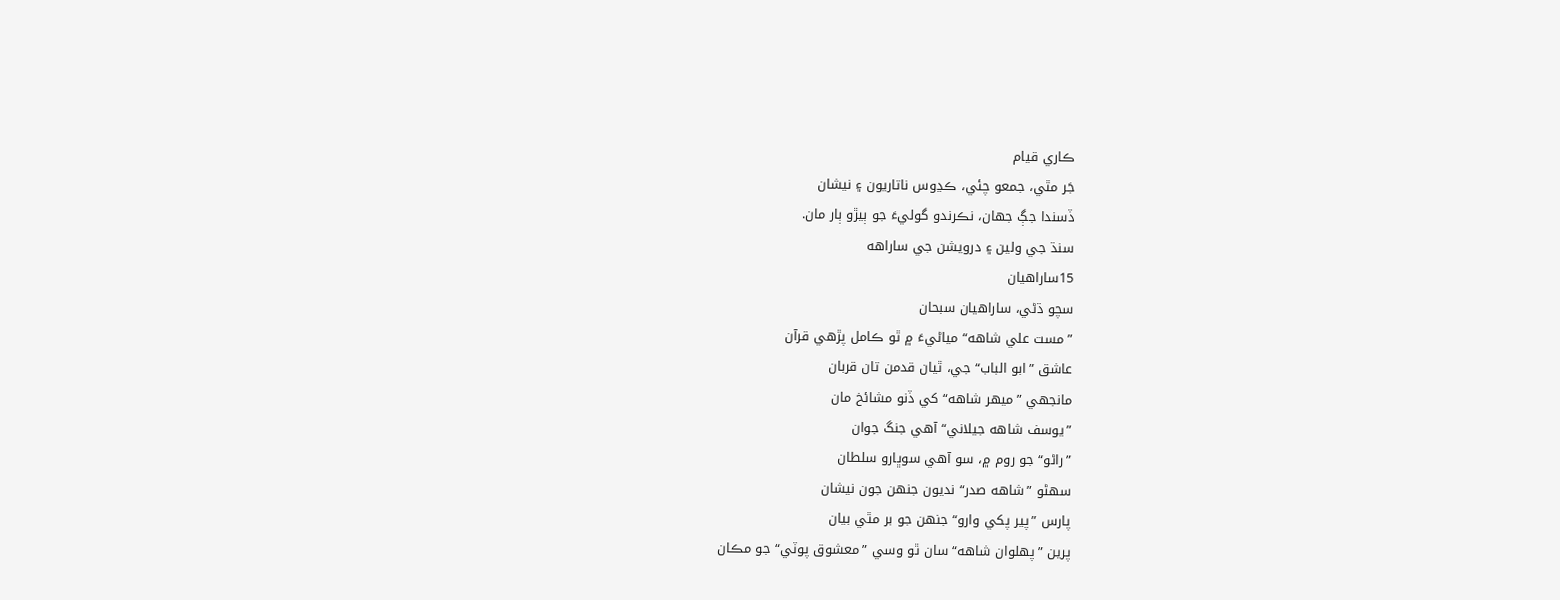ڪاري قيام
جَر مٿي، جمعو چئي، ڪڍوس ناتاريون ۽ نيشان
ڏسندا جڳ جهان، نڪرندو گوليءَ جو ٻيڙو ٻار مان.
سنڌ جي ولين ۽ درويشن جي ساراهه
15ساراهيان
سچو ڌڻي، ساراهيان سبحان
”مست علي شاهه“ مياڻيءَ ۾ ٿو ڪامل پڙهي قرآن
عاشق ”ابو الباب“ جي، ٿيان قدمن تان قربان
مانجهي ”ميهر شاهه“ کي ڏنو مشائخ مان
”يوسف شاهه جيلاني“ آهي جنگ جوان
”راڻو“ جو روم ۾، سو آهي سوڀارو سلطان
سهڻو ”شاهه صدر“ نديون جنهن جون نيشان
پارس ”پير پکي وارو“ جنهن جو بر مٿي بيان
پرين ”پهلوان شاهه“ سان ٿو وسي ”معشوق پوٽي“ جو مڪان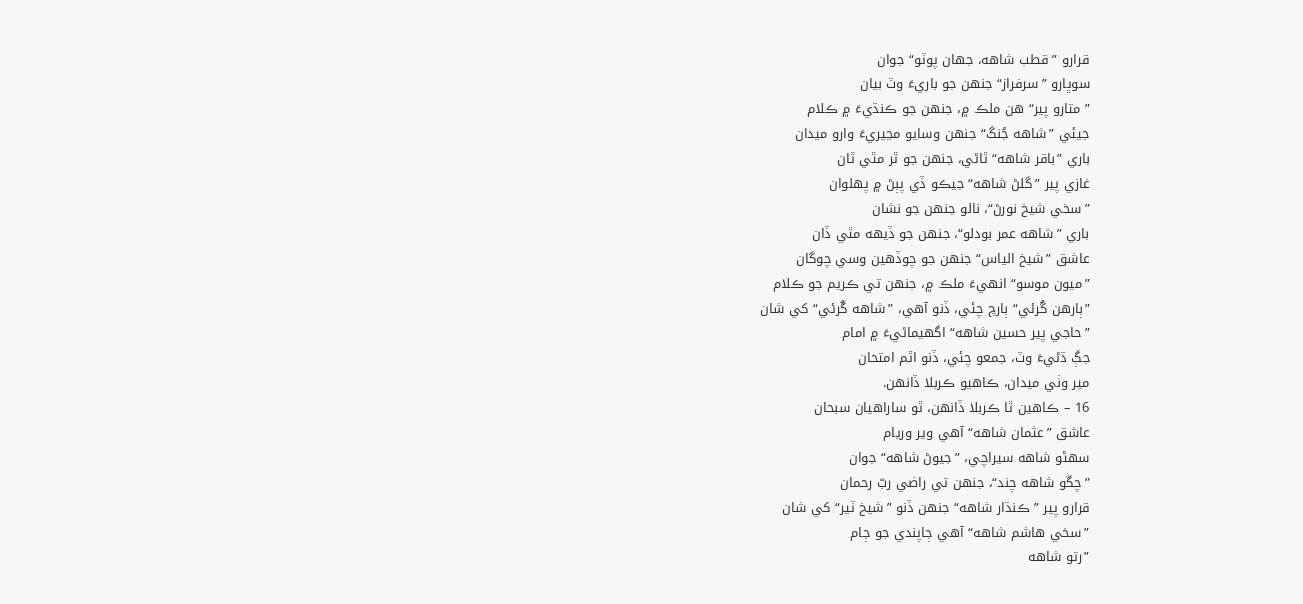قرارو ”قطب شاهه، جهان پوٽو“ جوان
سوڀارو ”سرفراز“ جنهن جو باريءَ وٽ بيان
”متارو پير“ هن ملڪ ۾، جنهن جو ڪنڌيءَ ۾ ڪلام
جيئي ”شاهه جُنگ“ جنهن وسايو مڃيريءَ وارو ميدان
باري ”باقر شاهه“ ٿاڻي، جنهن جو ٿر مٿي ٿان
غازي پير ”گلڻ شاهه“ جيڪو ڏي پٻڻ ۾ پهلوان
”سخي شيخ نورڻ“، نالو جنهن جو نشان
باري ”شاهه عمر بودلو“، جنهن جو ڏيهه مٿي ڏان
عاشق ”شيخ الياس“ جنهن جو چوڏهين وسي چوگان
”ميون موسو“ انهيءَ ملڪ ۾، جنهن تي ڪريم جو ڪلام
”ٻارهن گُرئي“ ٻارچ چئي، ڏنو آهي، ”شاهه گُرئي“ کي شان
”حاجي پير حسين شاهه“ اگهيماڻيءَ ۾ امام
جڳ ڌڻيءَ وٽ، جمعو چئي، ڏنو اٿم امتحان
مير وٺي ميدان، ڪاهيو ڪربلا ڏانهن.
16 – ڪاهين ٿا ڪربلا ڏانهن، ٿو ساراهيان سبحان
عاشق ”عثمان شاهه“ آهي وير وريام
سهڻو شاهه سيراچي، ”جيوڻ شاهه“ جوان
”چڱو شاهه چند“، جنهن تي راضي ربّ رحمان
قرارو پير ”ڪنڌار شاهه“ جنهن ڏنو ”شيخ ٽير“ کي شان
”سخي هاشم شاهه“ آهي ڄاپندي جو ڄام
”رتو شاهه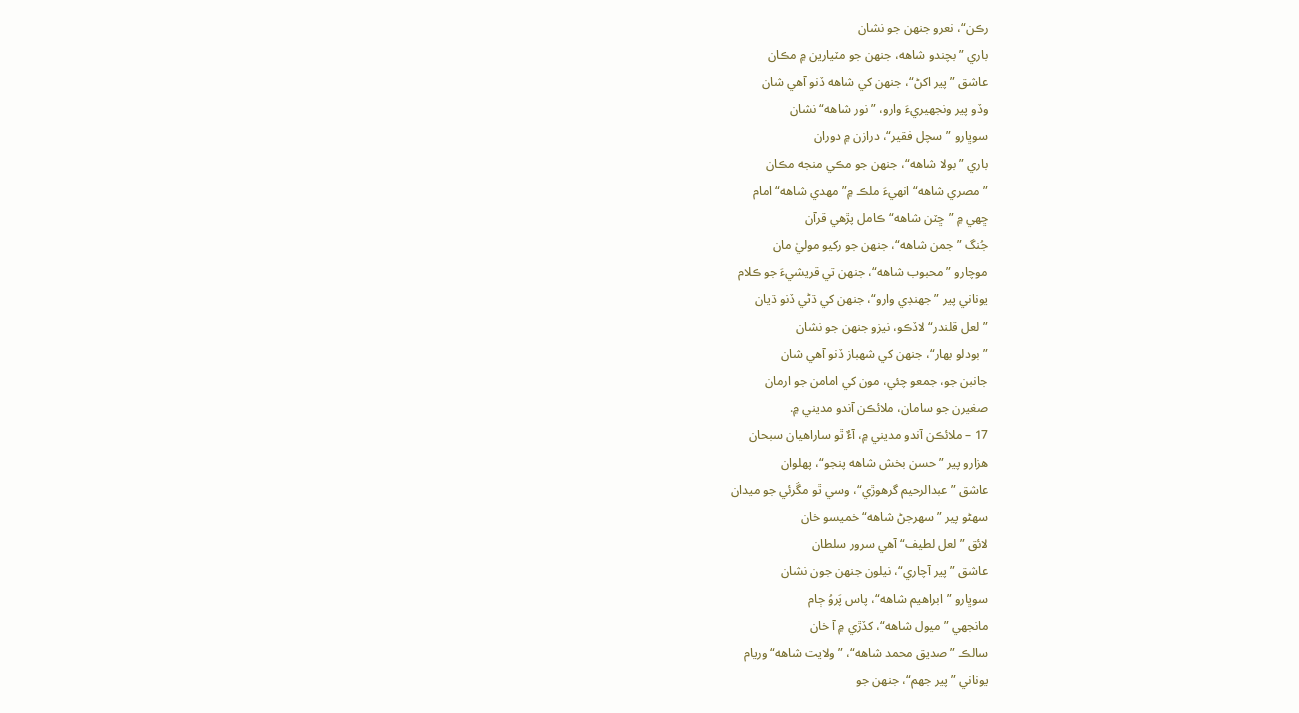رڪن“، نعرو جنهن جو نشان
باري ”بچندو شاهه، جنهن جو مٽيارين ۾ مڪان
عاشق ”پير اکڻ“، جنهن کي شاهه ڏنو آهي شان
وڏو پير ونجهيريءَ وارو، ”نور شاهه“ نشان
سوڀارو ”سچل فقير“، درازن ۾ دوران
باري ”بولا شاهه“، جنهن جو مڪي منجه مڪان
”مصري شاهه“ انهيءَ ملڪ ۾”مهدي شاهه“ امام
ڇهي ۾ ”ڇٽن شاهه“ ڪامل پڙهي قرآن
جُنگ ”جمن شاهه“، جنهن جو رکيو موليٰ مان
موچارو ”محبوب شاهه“، جنهن تي قريشيءَ جو ڪلام
يوناني پير ”جهنڊي وارو“، جنهن کي ڌڻي ڏنو ڌيان
”لعل قلندر“ لاڏڪو، نيزو جنهن جو نشان
”بودلو بهار“، جنهن کي شهباز ڏنو آهي شان
جانبن جو، جمعو چئي، مون کي امامن جو ارمان
صغيرن جو سامان، ملائڪن آندو مديني ۾.
17 – ملائڪن آندو مديني ۾، آءٌ ٿو ساراهيان سبحان
هزارو پير ”حسن بخش شاهه پنجو“، پهلوان
عاشق ”عبدالرحيم گرهوڙي“، وسي ٿو مڱرئي جو ميدان
سهڻو پير ”سهرجڻ شاهه“ خميسو خان
لائق ”لعل لطيف“ آهي سرور سلطان
عاشق ”پير آچاري“، نيلون جنهن جون نشان
سوڀارو ”ابراهيم شاهه“، پاس پَروُ ڄام
مانجهي ”ميول شاهه“، کڏڙي ۾ آ خان
سالڪ ”صديق محمد شاهه“، ”ولايت شاهه“ وريام
يوناني ”پير جهم“، جنهن جو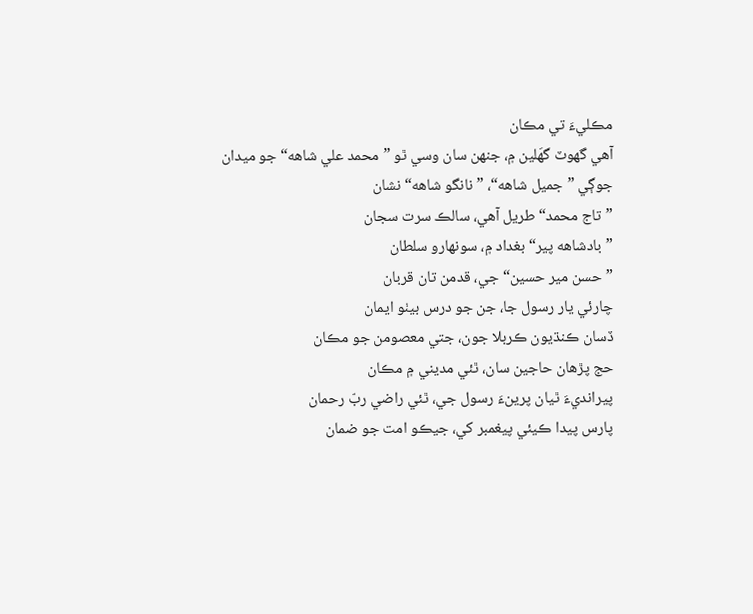مڪليءَ تي مڪان
آهي گهوٽ گهَلين ۾، جنهن سان وسي ٿو ”محمد علي شاهه“ جو ميدان
جوڳي ”جميل شاهه“، ”نانگو شاهه“ نشان
”تاج محمد“ طريل آهي، سالڪ سرت سجان
”بادشاهه پير“ بغداد ۾، سونهارو سلطان
”حسن مير حسين“ جي، قدمن تان قربان
چارئي يار رسول جا، جن جو درس بيٺو ايمان
ڏسان ڪنڌيون ڪربلا جون، جتي معصومن جو مڪان
حج پڙهان حاجين سان، ٿئي مديني ۾ مڪان
پيرانديءَ ٿيان پرينءَ رسول جي، ٿئي راضي ربّ رحمان
پارس پيدا ڪيئي پيغمبر کي، جيڪو امت جو ضمان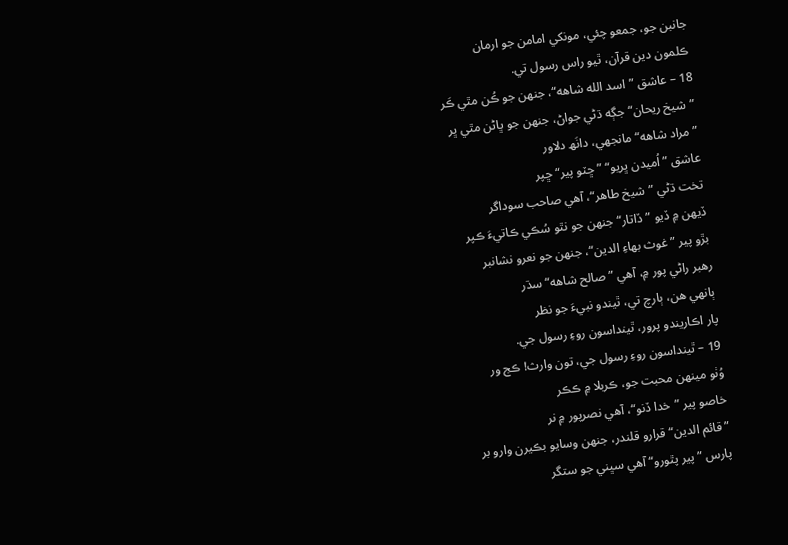جانبن جو، جمعو چئي، مونکي امامن جو ارمان
ڪلمون دين قرآن، ٿيو راس رسول تي.
18 – عاشق ”اسد الله شاهه“، جنهن جو ڪُن مٿي ڪَر
”شيخ ريحان“ جڳه ڌڻي جواڻ، جنهن جو ڀاڻن مٿي ڀر
”مراد شاهه“ مانجهي، دانَھ دلاور
عاشق ”اُميدن ڀريو“ ”ڇٽو پير“ ڇپر
تخت ڌڻي ”شيخ طاهر“، آهي صاحب سوداگر
ڏيهن ۾ ڏيو ”ڏاتار“ جنهن جو نٿو سُڪي ڪاتيءَ ڪپر
بڙو پير ”غوث بهاءِ الدين“، جنهن جو نعرو نشانبر
رهبر راڻي پور ۾، آهي ”صالح شاهه“ سڌر
ٻانهي هن، ٻارچ تي، ٿيندو نبيءَ جو نظر
پار اڪاريندو پرور، ٿينداسون روءِ رسول جي.
19 – ٿينداسون روءِ رسول جي، تون وارث! ڪج ور
وُٺو مينهن محبت جو، ڪربلا ۾ ڪڪر
خاصو پير ”خدا ڏنو“، آهي نصرپور ۾ نر
”قائم الدين“ قرارو قلندر، جنهن وسايو بڪيرن وارو بر
پارس ”پير پٿورو“ آهي سڀني جو ستگر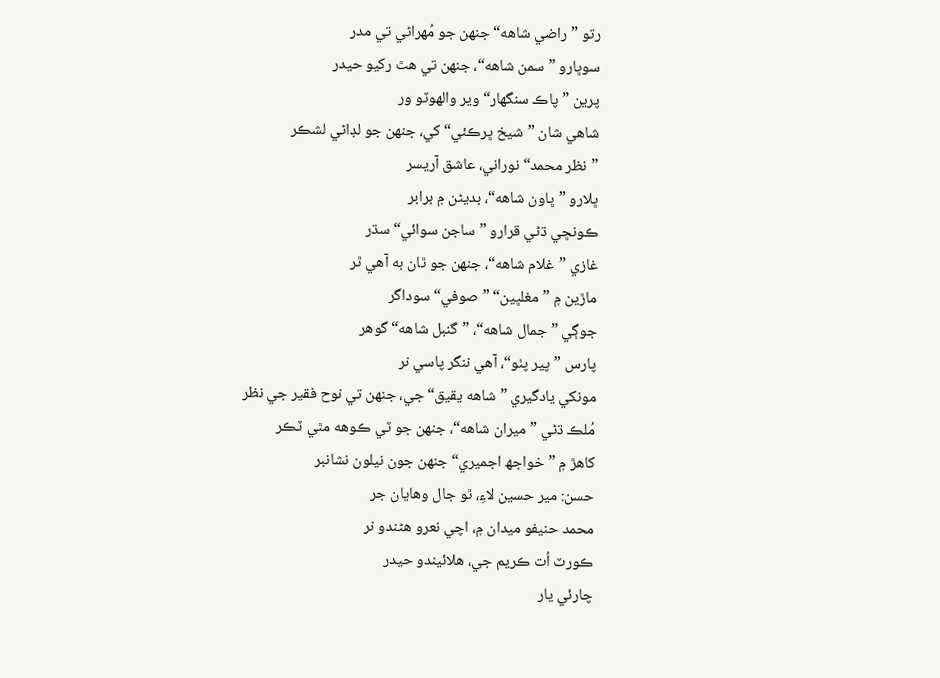رتو ”راضي شاهه“ جنهن جو مُهراڻي تي مدر
سوڀارو ”سمن شاهه“، جنهن تي هٿ رکيو حيدر
پرين ”پاڪ سنگهار“ وير والهوٽو ور
شاهي شان ”شيخ ڀرڪئي“ کي، جنهن جو لڊاڻي لشڪر
”نظر محمد“ نوراني، عاشق آريسر
ڀلارو ”ڀاون شاهه“، بديڻن ۾ برابر
ڪونڇي ڌڻي قرارو ”ساجن سوائي“ سڌر
غازي ”غلام شاهه“، جنهن جو ٿان به آهي ٿر
ماڙين ۾ ”مغلڀين“ ”صوفي“ سوداگر
جوڳي ”جمال شاهه“، ”گنبل شاهه“ گوهر
پارس ”پير پٺو“، آهي ننگر پاسي نر
مونکي يادگيري ”شاهه يقيق“ جي، جنهن تي نوح فقير جي نظر
مُلڪ ڌڻي ”ميران شاهه“، جنهن جو ٽي ڪوهه مٿي ٽڪر
کاهڙ ۾ ”خواجھ اجميري“ جنهن جون نيلون نشانبر
حسن: مير حسين لاءِ، ٿو جال وهايان جر
محمد حنيفو ميدان ۾، اچي نعرو هڻندو نر
ڪورٽ اُت ڪريم جي، هلائيندو حيدر
چارئي يار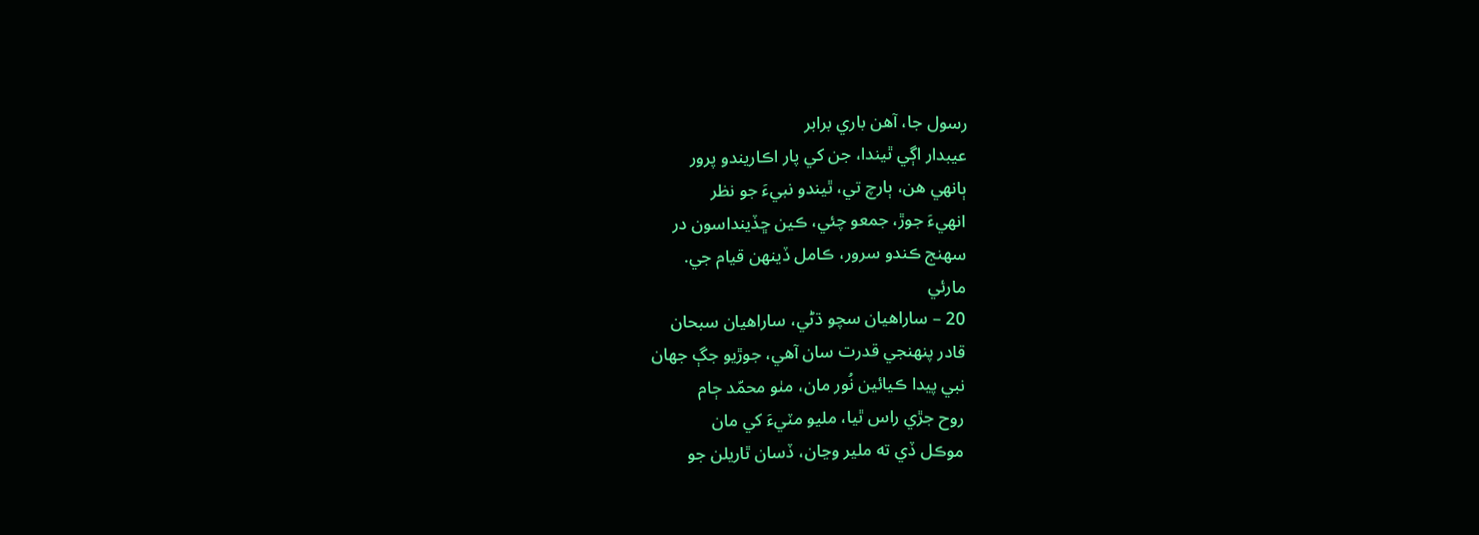رسول جا، آهن باري برابر
عيبدار اڳي ٿيندا، جن کي پار اڪاريندو پرور
ٻانهي هن، ٻارچ تي، ٿيندو نبيءَ جو نظر
انهيءَ جوڙ، جمعو چئي، ڪين ڇڏينداسون در
سهنج ڪندو سرور، ڪامل ڏينهن قيام جي.
مارئي
20 – ساراهيان سچو ڌڻي، ساراهيان سبحان
قادر پنهنجي قدرت سان آهي، جوڙيو جڳ جهان
نبي پيدا ڪيائين نُور مان، مٺو محمّد ڄام
روح جڙي راس ٿيا، مليو مٽيءَ کي مان
موڪل ڏي ته ملير وڃان، ڏسان ٿاريلن جو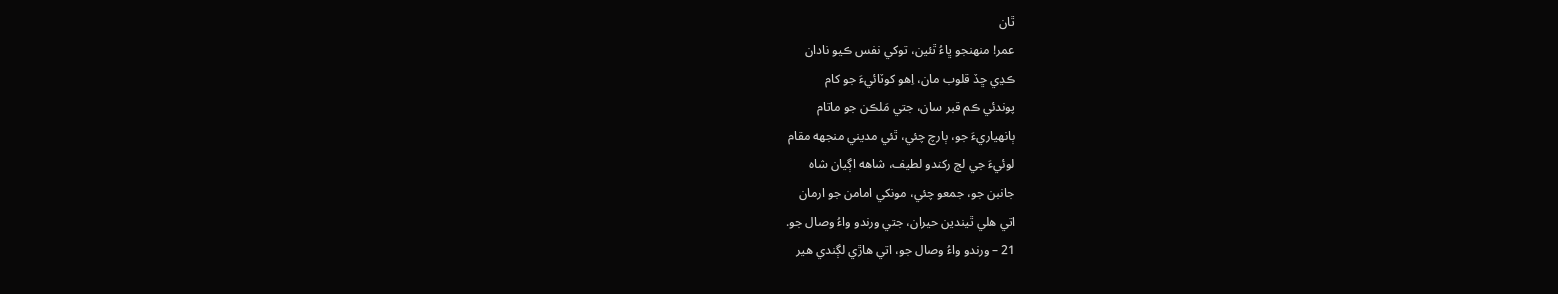ٿان
عمر! منهنجو ڀاءُ ٿئين، توکي نفس ڪيو نادان
ڪڍي ڇڏ قلوب مان، اِهو کوٽائيءَ جو کام
پوندئي ڪم قبر سان، جتي مَلڪن جو ماتام
ٻانهياريءَ جو، ٻارچ چئي، ٿئي مديني منجهه مقام
لوئيءَ جي لڄ رکندو لطيف، شاهه اڳيان شاه
جانبن جو، جمعو چئي، مونکي امامن جو ارمان
اتي هلي ٿيندين حيران، جتي ورندو واءُ وصال جو.
21 – ورندو واءُ وصال جو، اتي هاڙي لڳندي هير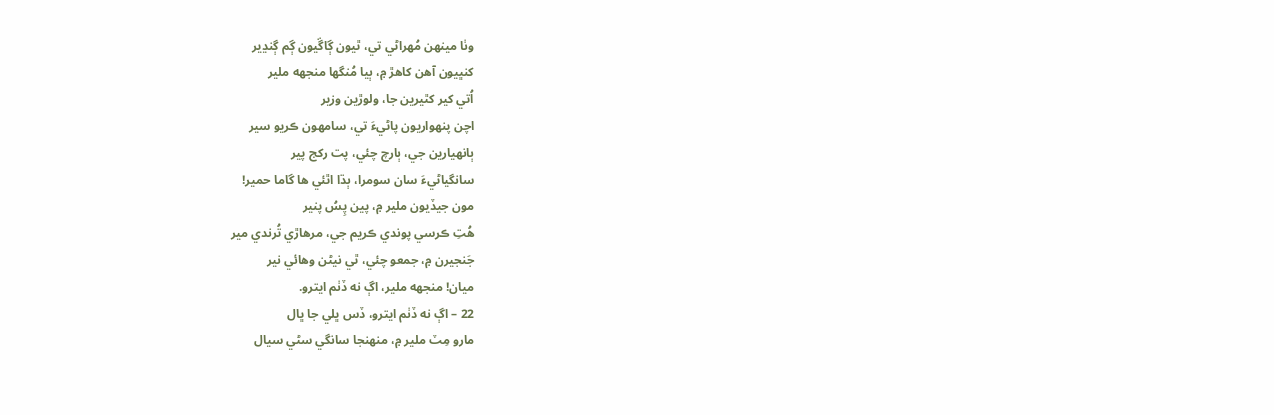وٺا مينهن مُهراڻي تي، ٿيون ڳاڱيون ڳم ڳنڍير
کنڀيون آهن کاهڙ ۾، ٻيا مُنگها منجهه ملير
اُتي کير کٿيرين جا، ولوڙين وزير
اچن پنهواريون پاڻيءَ تي، سامهون ڪريو سير
ٻانهيارين جي، ٻارچ چئي، پت رکج پير
سانگياڻيءَ سان سومرا، ٻڌا اٿئي ها گاما حمير!
مون جيڏيون ملير ۾، پين پِسُ پنير
هُتِ ڪرسي پوندي ڪريم جي، مرهاڙي تُرندي مير
جَنجيرن ۾، جمعو چئي، ٿي نيڻن وهائي نير
ميان! منجهه ملير، اڳ نه ڏٺم ايترو.
22 – اڳ نه ڏٺم ايترو، ڏس ڀلي جا ڀال
مارو مِٽ ملير ۾، منهنجا سانگي سڻي سيال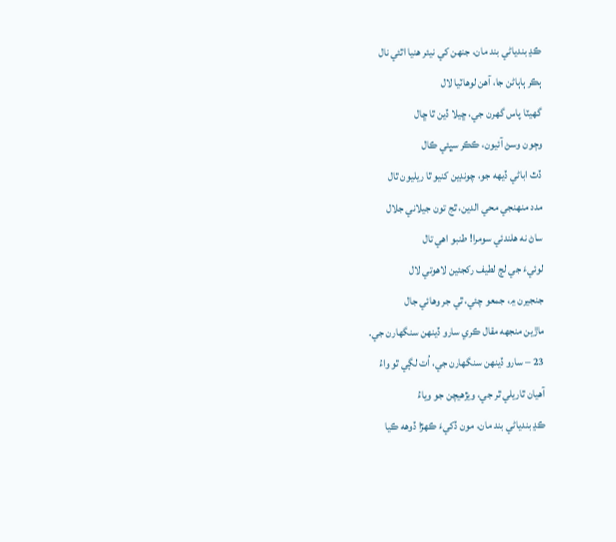ڪڍ بندياڻي بند مان، جنهن کي نيئر هنيا اٿئي نال
ٻڪر ٻاٻاڻن جا، آهن لوهاٽيا لال
گهيٽا پاس گهرن جي، ڇيلا ڏين ٿا ڇال
وڄون وسڻ آئيون، ڪڪر سڀئي ڪال
ڏٿ اباڻي ڏيهه جو، چونڊين کنيو ٿا ريليون ٿال
مدد منهنجي محي الدين، ٿج تون جيلاني جلال
ساڻ نه هلندئي سومرا! طنبو اهي تال
لوئيءَ جي لڄ لطيف رکجئين لاهوتي لال
جنجيرن ۾، جمعو چئي، ٿي جر وهائي جال
ماڙين منجهه مقال ڪري سارو ڏينهن سنگهارن جي.
23 – سارو ڏينهن سنگهارن جي، اُت لڳي ٿو واءُ
آهيان ٿاريلي ٿر جي، ويڙهيچن جو وياءُ
ڪڍ بندياڻي بند مان، مون ڏکيءَ ڪهڙا ڏوهه ڪيا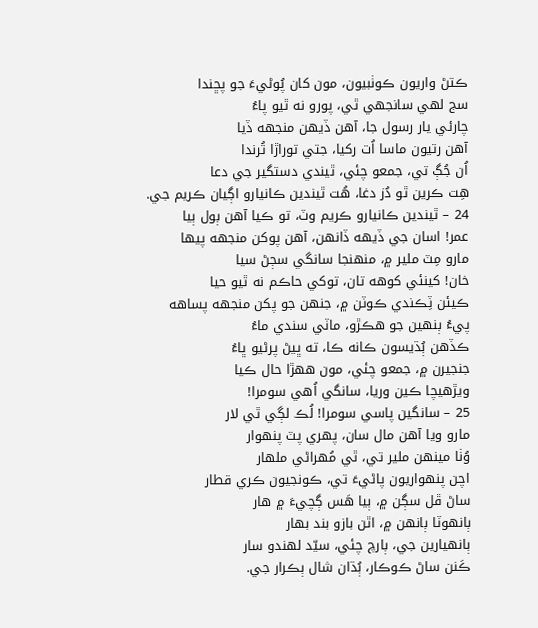ڪتڻ واريون ڪوٺبيون، مون کان پُوڻيءَ جو پڇندا
سج لهي سانجهي ٿي، پورو نه ٿيو پاءُ
چارئي يار رسول جا، آهن ڏيهن منجهه ڏيا
آهن رتيون ماسا اُت رکيا، جتي توراڙا تُرندا
اُن جُڳ تي، جمعو چئي، ٿيندي دستگير جي دعا
هِت ڪرين ٿو دُز دغا، هُت ٿيندين ڪانيارو اڳيان ڪريم جي.
24 – ٿيندين ڪانيارو ڪريم وٽ، تو ڪيا آهن ٻول ٻيا
عمر! اسان جي ڏيهه ڏانهن، آهن پوکن منجهه پيها
مارو مِٽ ملير ۾، منهنجا سانگي سڄڻ سيا
خان! کينئي کوهه تان، توکي حاڪم نه ٿيو حيا
ڪيئن ٽِڪندي ڪوٽن ۾، جنهن جو پکن منجهه پساهه
پيءُ ٻنهين جو هڪڙو، ماٽي سندي ماءُ
ڪڏهن ٻُڌيسون ڪانه ڪا، ته ڀيڻ پرڻيو ڀاءُ
جنجيرن ۾، جمعو چئي، مون ههڙا حال ڪيا
ويڙهيچا ڪين وريا، سانگي اُهي سومرا!
25 – سانگين پاسي سومرا! لُڪ لڳي ٿي لار
مارو ويا آهن مال سان، پهري پٽ پنهوار
وُٺا مينهن ملير تي، ٿي مُهراڻي ملهار
اچن پنهواريون پاڻيءَ تي، ڪونجيون ڪري قطار
ساڻ ڦل سڳن ۾، ٻيا هَس ڳچيءَ ۾ هار
ٻانهوٽا ٻانهن ۾، اٿن بازو بند بهار
ٻانهيارين جي، ٻارچ چئي، سيّد لهندو سار
ڪَنن ساڻ ڪوڪار، ٻُڌان شال ٻڪرار جي.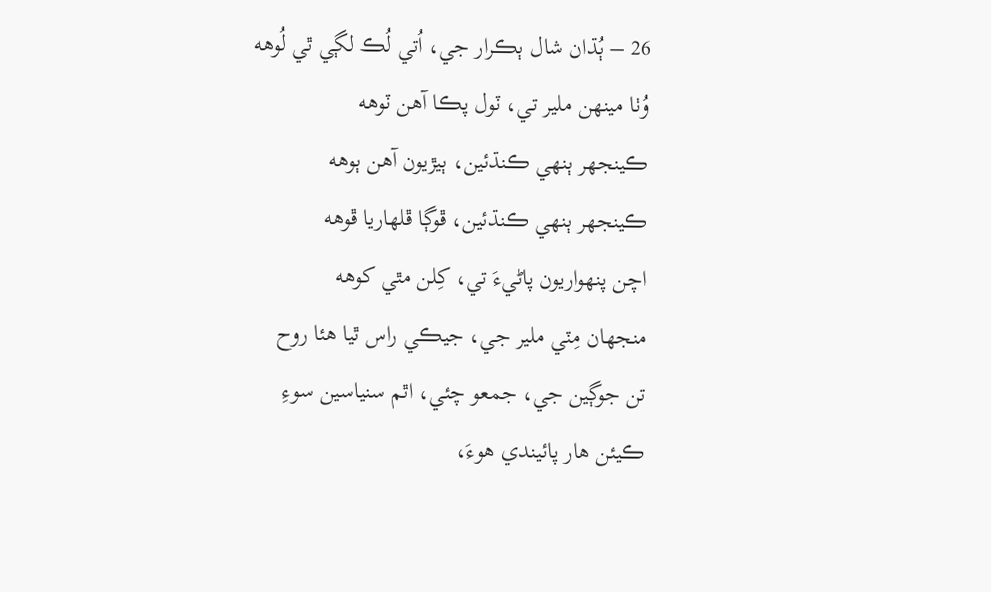26 – ٻُڌان شال ٻڪرار جي، اُتي لُڪ لڳي ٿي لُوهه
وُٺا مينهن ملير تي، ٽول پڪا آهن ٽوهه
ڪينجهر ٻنهي ڪنڌئين، ٻيڙيون آهن ٻوهه
ڪينجهر ٻنهي ڪنڌئين، ڦوڳا ڦلهاريا ڦوهه
اچن پنهواريون پاڻيءَ تي، کِلن مٿي کوهه
منجهان مِٽي ملير جي، جيڪي راس ٿيا هئا روح
تن جوڳين جي، جمعو چئي، اٿم سنياسين سوءِ
ڪيئن هار پائيندي هوءَ،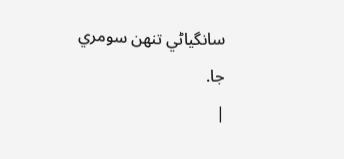سانگياڻي تنهن سومري جا.
|